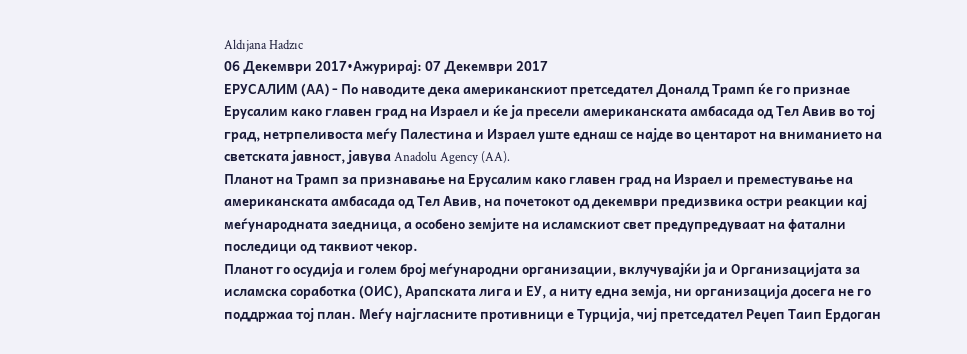Aldıjana Hadzıc
06 Декември 2017•Ажурирај: 07 Декември 2017
ЕРУСАЛИМ (АА) - По наводите дека американскиот претседател Доналд Трамп ќе го признае Ерусалим како главен град на Израел и ќе ја пресели американската амбасада од Тел Авив во тој град, нетрпеливоста меѓу Палестина и Израел уште еднаш се најде во центарот на вниманието на светската јавност, јавува Anadolu Agency (AA).
Планот на Трамп за признавање на Ерусалим како главен град на Израел и преместување на американската амбасада од Тел Авив, на почетокот од декември предизвика остри реакции кај меѓународната заедница, а особено земјите на исламскиот свет предупредуваат на фатални последици од таквиот чекор.
Планот го осудија и голем број меѓународни организации, вклучувајќи ја и Организацијата за исламска соработка (ОИС), Арапската лига и ЕУ, а ниту една земја, ни организација досега не го поддржаа тој план. Меѓу најгласните противници е Турција, чиј претседател Реџеп Таип Ердоган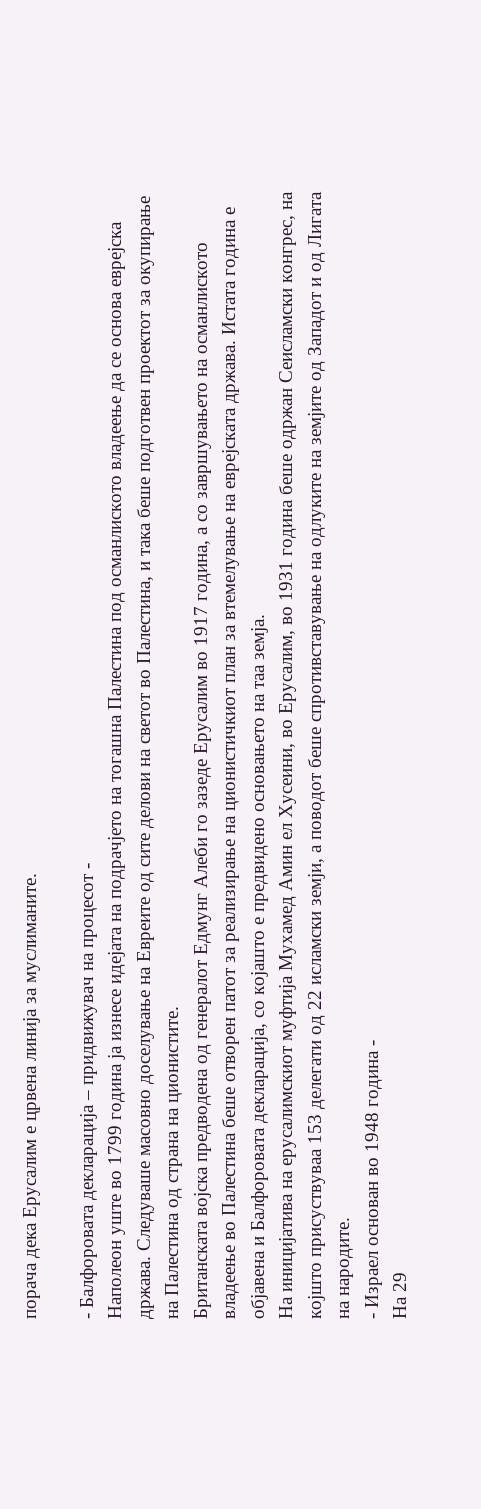порача дека Ерусалим е црвена линија за муслиманите.

- Балфоровата декларација – придвижувач на процесот -
Наполеон уште во 1799 година ја изнесе идејата на подрачјето на тогашна Палестина под османлиското владеење да се основа еврејска држава. Следуваше масовно доселување на Евреите од сите делови на светот во Палестина, и така беше подготвен проектот за окупирање на Палестина од страна на ционистите.
Британската војска предводена од генералот Едмунг Алеби го зазеде Ерусалим во 1917 година, а со завршувањето на османлиското владеење во Палестина беше отворен патот за реализирање на ционистичкиот план за втемелување на еврејската држава. Истата година е објавена и Балфоровата декларација, со којашто е предвидено основањето на таа земја.
На иницијатива на ерусалимскиот муфтија Мухамед Амин ел Хусеини, во Ерусалим, во 1931 година беше одржан Сеисламски конгрес, на којшто присуствуваа 153 делегати од 22 исламски земји, а поводот беше спротивставување на одлуките на земјите од Западот и од Лигата на народите.
- Израел основан во 1948 година -
На 29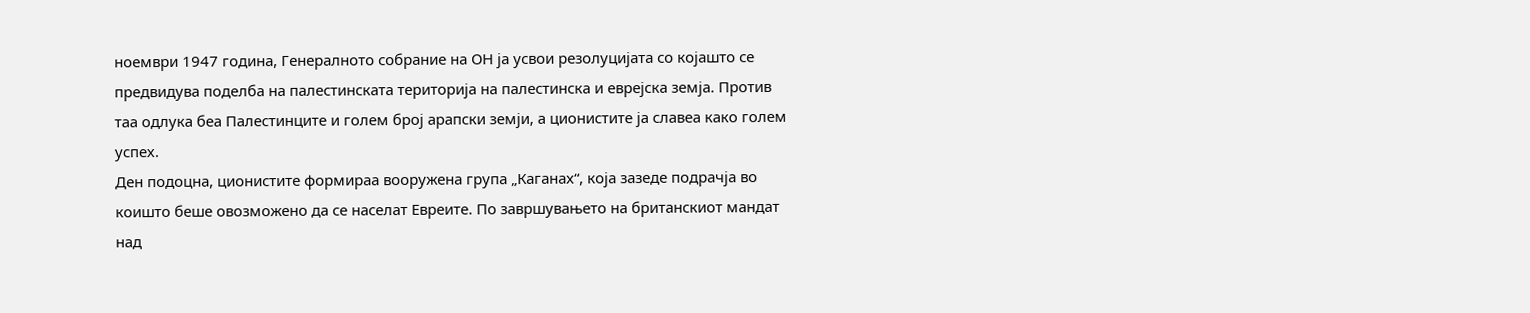ноември 1947 година, Генералното собрание на ОН ја усвои резолуцијата со којашто се предвидува поделба на палестинската територија на палестинска и еврејска земја. Против таа одлука беа Палестинците и голем број арапски земји, а ционистите ја славеа како голем успех.
Ден подоцна, ционистите формираа вооружена група „Каганах“, која зазеде подрачја во коишто беше овозможено да се населат Евреите. По завршувањето на британскиот мандат над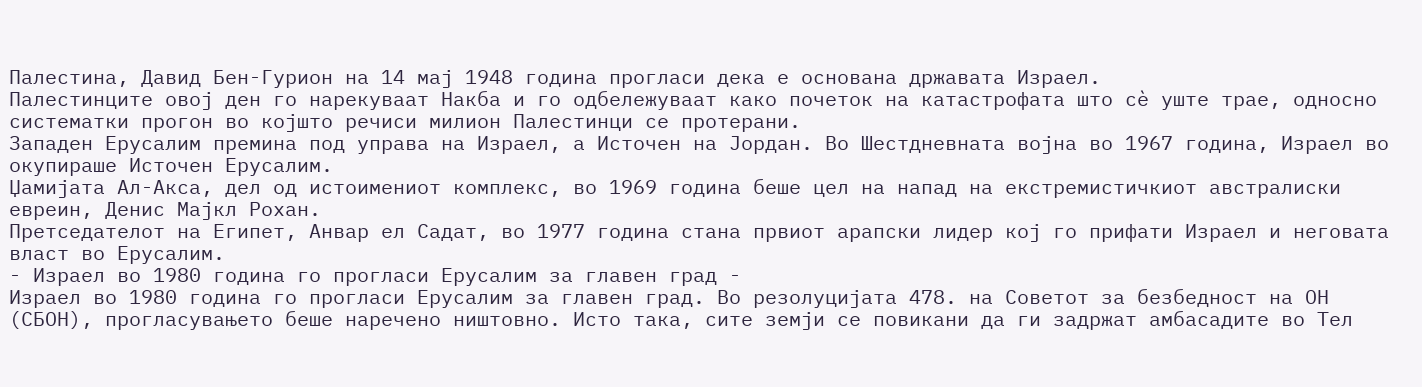Палестина, Давид Бен-Гурион на 14 мај 1948 година прогласи дека е основана државата Израел.
Палестинците овој ден го нарекуваат Накба и го одбележуваат како почеток на катастрофата што сѐ уште трае, односно систематки прогон во којшто речиси милион Палестинци се протерани.
Западен Ерусалим премина под управа на Израел, а Источен на Јордан. Во Шестдневната војна во 1967 година, Израел во окупираше Источен Ерусалим.
Џамијата Ал-Акса, дел од истоимениот комплекс, во 1969 година беше цел на напад на екстремистичкиот австралиски евреин, Денис Мајкл Рохан.
Претседателот на Египет, Анвар ел Садат, во 1977 година стана првиот арапски лидер кој го прифати Израел и неговата власт во Ерусалим.
- Израел во 1980 година го прогласи Ерусалим за главен град -
Израел во 1980 година го прогласи Ерусалим за главен град. Во резолуцијата 478. на Советот за безбедност на ОН (СБОН), прогласувањето беше наречено ништовно. Исто така, сите земји се повикани да ги задржат амбасадите во Тел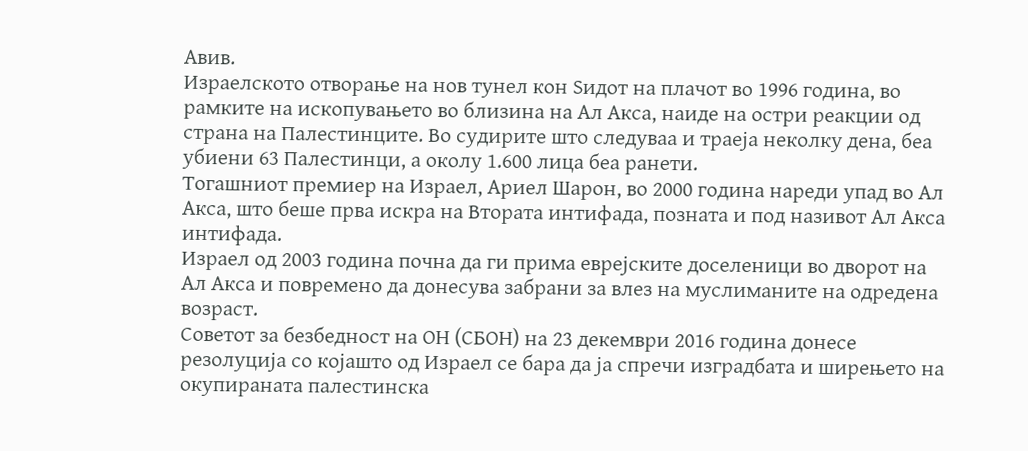Авив.
Израелското отворање на нов тунел кон Sидот на плачот во 1996 година, во рамките на ископувањето во близина на Ал Акса, наиде на остри реакции од страна на Палестинците. Во судирите што следуваа и траеја неколку дена, беа убиени 63 Палестинци, а околу 1.600 лица беа ранети.
Тогашниот премиер на Израел, Ариел Шарон, во 2000 година нареди упад во Ал Акса, што беше прва искра на Втората интифада, позната и под називот Ал Акса интифада.
Израел од 2003 година почна да ги прима еврејските доселеници во дворот на Ал Акса и повремено да донесува забрани за влез на муслиманите на одредена возраст.
Советот за безбедност на ОН (СБОН) на 23 декември 2016 година донесе резолуција со којашто од Израел се бара да ја спречи изградбата и ширењето на окупираната палестинска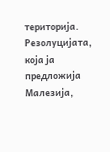територија. Резолуцијата, која ја предложија Малезија,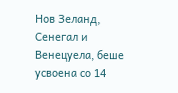Нов Зеланд, Сенегал и Венецуела, беше усвоена со 14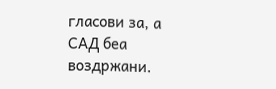гласови за, а САД беа воздржани.